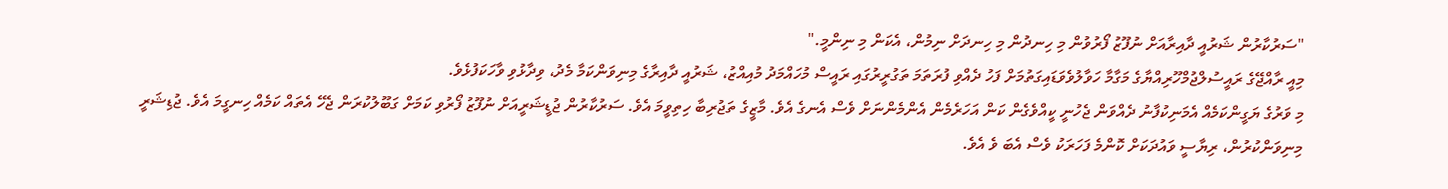"ސަރުކާރުން ޝަރުއީ ދާއިރާއަށް ނުފޫޒު ފޯރުވުން މި ހިނދުން މި ހިނދަށް ނިމުން، އެކަން މި ނިންމީ."
މިއީ ރާއްޖޭގެ ރައީސުލްޖުމްހޫރިއްޔާގެ މަގާމާ ހަވާލުވެވަޑައިގަތުމަށް ފަހު ދެއްވި ފުރަތަމަ ތަގުރީރުގައި ރައީސް މުހައްމަދު މުއިއްޒު، ޝަރުއީ ދާއިރާގެ މިނިވަންކަމާ މެދު، ވިދާޅުވި ވާހަކަފުޅެވެ.
މި ވަރުގެ ޔަގީންކަމެއް އެމަނިކުފާނު ދެއްވަން ޖެހުނީ ކީއްވެގެން ކަން އަހަރެމެން އެންމެންނަށް ވެސް އެނގެ އެވެ. މާޒީގެ ތަޖުރިބާ ހިތިވީމަ އެވެ. ސަރުކާރުން ޖުޑީޝަރީއަށް ނުފޫޒު ފޯރުވި ކަމަށް ގަބޫލުކުރަން ޖެހޭ އެތައް ކަމެއް ހިނގީމަ އެވެ. ޖުޑިޝަރީ މިނިވަންކުރުން، ރިޔާސީ ވައުދަކަށް ކޮންމެ ފަހަރަކު ވެސް އެބަ ވެ އެވެ.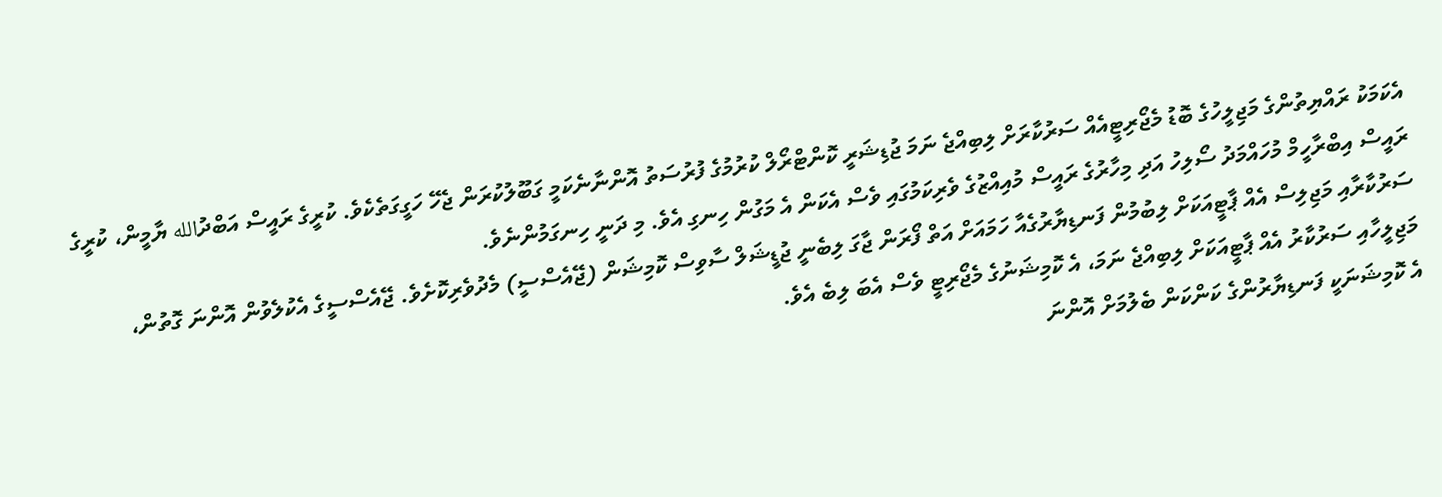އެކަމަކު ރައްޔިތުންގެ މަޖިލީހުގެ ބޮޑު މެޖޯރިޓީއެއް ސަރުކާރަށް ލިބިއްޖެ ނަމަ ޖުޑިޝަރީ ކޮންޓްރޯލް ކުރުމުގެ ފުރުސަތު އޮންނާނެކަމީ ގަބޫލުކުރަން ޖެހޭ ހަގީގަތެކެވެ. ކުރީގެ ރައީސް އަބްދުالله ޔާމީން، ކުރީގެ ރައީސް އިބްރާހީމް މުހައްމަދު ސޯލިހު އަދި މިހާރުގެ ރައީސް މުއިއްޒުގެ ވެރިކަމުގައި ވެސް އެކަން އެ މަގުން ހިނގި އެވެ. މި ދަނީ ހިނގަމުންނެވެ.
ސަރުކާރާއި މަޖިލިސް އެއް ޕާޓީއަކަށް ލިބުމުން ފަނޑިޔާރުގެއާ ހަމައަށް އަތް ފޯރަން ޖާގަ ލިބެނީ ޖުޑީޝަލް ސާވިސް ކޮމިޝަން (ޖޭއެސްސީ) މެދުވެރިކޮށެވެ. ޖޭއެސްސީގެ އެކުލެވުން އޮންނަ ގޮތުން، މަޖިލީހާއި ސަރުކާރު އެއް ޕާޓީއަކަށް ލިބިއްޖެ ނަމަ، އެ ކޮމިޝަނުގެ މެޖޯރިޓީ ވެސް އެބަ ލިބެ އެވެ.
އެ ކޮމިޝަނަކީ ފަނޑިޔާރުންގެ ކަންކަން ބެލުމަށް އޮންނަ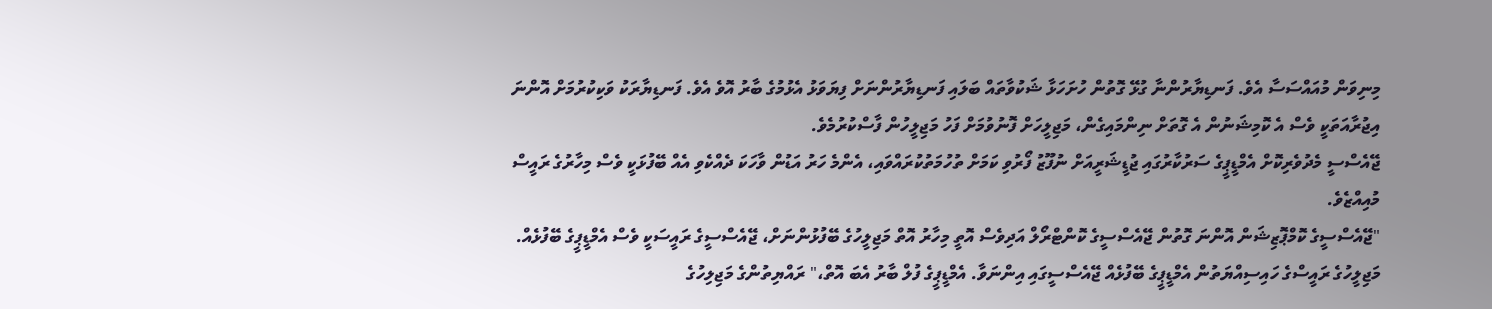މިނިވަން މުއައްސަސާ އެވެ. ފަނޑިޔާރުންނާ ގުޅޭ ގޮތުން ހުށަހަޅާ ޝަކުވާތައް ބަލައި ފަނޑިޔާރުންނަށް ފިޔަވަޅު އެޅުމުގެ ބާރު އޮވެ އެވެ. ފަނޑިޔާރަކު ވަކިކުރުމަށް އޮންނަ އިޖުރާއަތަކީ ވެސް އެ ކޮމިޝަނުން އެ ގޮތަށް ނިންމައިގެން، މަޖިލީހަށް ފޮނުވުމަށް ފަހު މަޖިލީހުން ފާސްކުރުމެވެ.
ޖޭއެސްސީ މެދުވެރިކޮށް އެމްޑީޕީގެ ސަރުކާރުގައި ޖުޑީޝަރީއަށް ނުފޫޒު ފޯރުވި ކަމަށް ތުހުމަތުކުރައްވައި، އެންމެ ހަރު އަޑުން ވާހަކަ ދެއްކެވި އެއް ބޭފުޅަކީ ވެސް މިހާރުގެ ރައީސް މުއިއްޒެވެ.
"ޖޭއެސްސީގެ ކޮމްޕޮޒިޝަން އޮންނަ ގޮތުން ޖޭއެސްސީގެ ކޮންޓްރޯލް އަދިވެސް އޮތީ މިހާރު އޮތް މަޖިލީހުގެ ބޭފުޅުންނަށް، ޖޭއެސްސީގެ ރައީސަކީ ވެސް އެމްޑީޕީގެ ބޭފުޅެއް. މަޖިލީހުގެ ރައީސްގެ ހައިސިއްޔަތުން އެމްޑީޕީގެ ބޭފުޅެއް ޖޭއެސްސީގައި އިންނަވާ. އެމްޑީޕީގެ ފުލް ބާރު އެބަ އޮތް،" ރައްޔިތުންގެ މަޖިލިހުގެ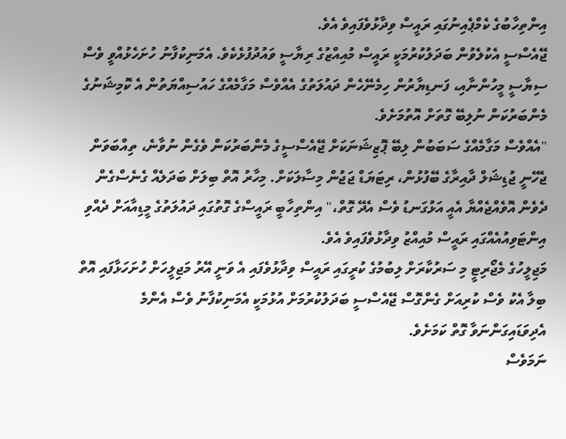އިންތިހާބުގެ ކެމްޕެއިނުގައި ރައީސް ވިދާޅުވެފައިވެ އެވެ.
ޖޭއެސްސީ އެކުލެވުން ބަދަލުކުރުމަކީ ރައީސް މުއިއްޒުގެ ރިޔާސީ ވައުދުފުޅެކެވެ. އެމަނިކުފާނު ހުށަހެޅުއްވީ ވެސް ސިޔާސީ މީހުންނާއި، ފަނޑިޔާރުން ހިމެނޭހެން ދައުލަތުގެ އެއްވެސް މަގާމެއްގެ ހައުސިއްޔަތުން އެ ކޮމިޝަނުގެ މެންބަރުކަން ނުލިބޭ ގޮތަށް އޮތުމަށެވެ.
"އެއްވެސް މަގާމެއްގެ ސަބަބުން ލިބޭ ޕޮޒިޝަނަކަށް ޖޭއެސްސީގެ މެންބަރުކަން ވެގެން ނުވާނެ، ތިއްބަވަން ޖެހޭނީ ޖުޑިޝަލް ދާއިރާގެ ބޭފުޅުން، ރިޓަޔަޑް ޖަޖުން މިސާލަކަށް. މިހާރު އޮތް ބިލަށް ބަދަލެއް ގެނެސްގެން ދެވެން އޮވެއްޖެއްޔާ އެއީ އަޅުގަނޑު ވެސް އެދޭ ގޮތް،" އިންތިހާބީ ރައީސްގެ ގޮތުގައި ދައުލަތުގެ މީޑިއާއަށް ދެއްވި އިންޓަވިއުއެއްގައި ރައީސް މުއިއްޒު ވިދާޅުވެފައިވެ އެވެ.
މަޖިލީހުގެ މެޖޯރިޓީ މި ސަރުކާރަށް ލިބުމުގެ ކުރީގައި ރައީސް ވިދާޅުވެފައި އެ ވަނީ އޭރު މަޖިލީހަށް ހުށަހަޅާފައި އޮތް ބިލާ އެކު ވެސް ކުރިއަށް ގެންގޮސް ޖޭއެސްސީ ބަދަލުކުރުމަށް އުޅުމަކީ އެމަނިކުފާނު ވެސް އެންމެ އެދިވަޑައިގަންނަވާ ގޮތް ކަމަށެވެ.
ނަމަވެސް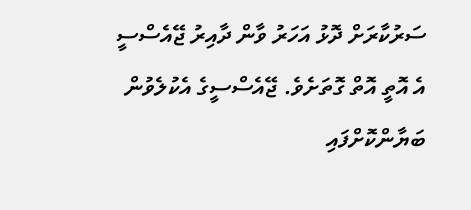ސަރުކާރަށް ދޮޅު އަހަރު ވާން ދާއިރު ޖޭއެސްސީ އެ އޮތީ އޮތް ގޮތަށެވެ. ޖޭއެސްސީގެ އެކުލެވުން ބަޔާންކޮށްފައި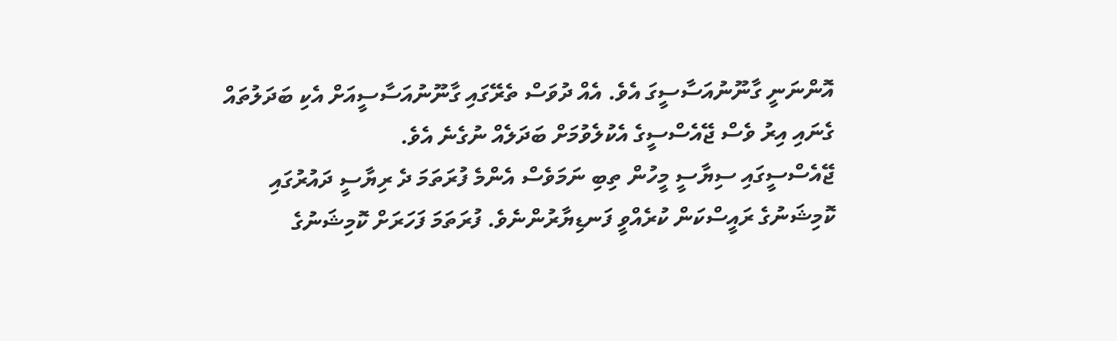އޮންނަނީ ގާނޫނުއަސާސީގަ އެވެ. އެއް ދުވަސް ތެރޭގައި ގާނޫނުއަސާސީއަށް އެކި ބަދަލުތައް ގެނައި އިރު ވެސް ޖޭއެސްސީގެ އެކުލެވުމަށް ބަދަލެއް ނުގެނެ އެވެ.
ޖޭއެސްސީގައި ސިޔާސީ މީހުން ތިބި ނަމަވެސް އެންމެ ފުރަތަމަ ދެ ރިޔާސީ ދައުރުގައި ކޮމިޝަނުގެ ރައީސްކަން ކުރެއްވީ ފަނޑިޔާރުންނެވެ. ފުރަތަމަ ފަހަރަށް ކޮމިޝަނުގެ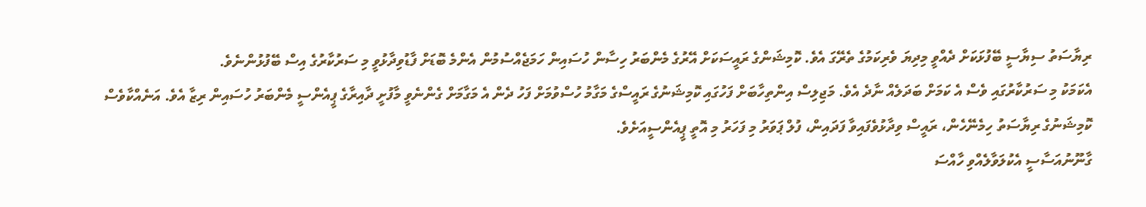ރިޔާސަތު ސިޔާސީ ބޭފުޅަކަށް ދެއްވީ މިދިޔަ ވެރިކަމުގެ ތެރޭގަ އެވެ. ކޮމިޝަންގެ ރައީސަކަށް އޭރުގެ މެންބަރު ހިސާން ހުސައިން ހަމަޖެއްސުމުން އެންމެ ބޮޑަށް ފާޑުވިދާޅުވީ މި ސަރުކާރުގެ އިސް ބޭފުޅުންނެވެ.
އެކަމަކު މި ސަރުކާރުގައި ވެސް އެ ކަމަށް ބަދަލެއް ނާދެ އެވެ. މަޖިލިސް އިންތިހާބަށް ފަހުގައި ކޮމިޝަނުގެ ރައީސްގެ މަގާމު ހުސްވުމަށް ފަހު ދެން އެ މަގާމަށް ގެންނެވީ މާފުށީ ދާއިރާގެ ޕީއެންސީ މެންބަރު ހުސައިން ރިޒާ އެވެ. އަނެއްކާވެސް ކޮމިޝަނުގެ ރިޔާސަތު ހިމެނޭހެން، ރައީސް ވިދާޅުވެފައިވާ ފަދައިން، ފުލް ޕަވަރު މި ފަހަރު މި އޮތީ ޕީއެންސީއަށެވެ.
ގާނޫނުއަސާސީ އެކުލަވާލެއްވި ހާއްސަ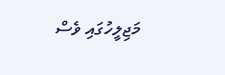މަޖިލީހުގައި ވެސް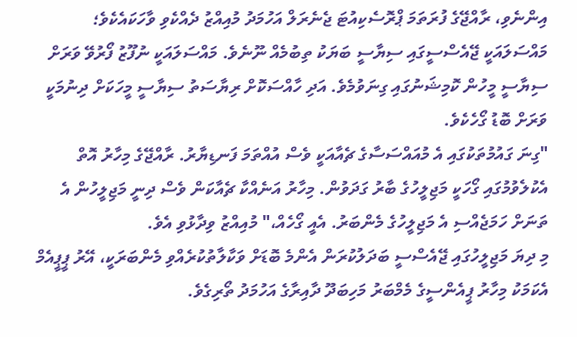އިންނެވި، ރާއްޖޭގެ ފުރަތަމަ ޕްރޮސެކިއުޓަ ޖެނެރަލް އަހުމަދު މުއިއްޒު ދެއްކެވި ވާހަކައެކެވެ؛ މައްސަލައަކީ ޖޭއެސްސީގައި ސިޔާސީ ބަޔަކު ތިބުމެއް ނޫނެވެ. މައްސަލައަކީ ނުފޫޒު ފޯރުވޭ ވަރަށް ސިޔާސީ މީހުން ކޮމިޝަނުގައި ގިނަވުމެވެ. އަދި ހާއްސަކޮށް ރިޔާސަތު ސިޔާސީ މީހަކަށް ދިނުމަކީ ވަރަށް ބޮޑު ގޯހެކެވެ.
"ގިނަ ގައުމުތަކުގައި އެ މުއައްސަސާގެ ޗެއާއަކީ ވެސް އުއްތަމަ ފަނޑިޔާރު. ރާއްޖޭގެ މިހާރު އޮތް އެކުލެވުމުގައި ގޯހަކީ މަޖިލީހުގެ ބާރު ގަދަވުން. މިހާރު އަނެއްކާ ޗެއާކަން ވެސް ދިނީ މަޖިލީހުން އެ ތަނަށް ހަމަޖެއްސި އެ މަޖިލީހުގެ މެންބަރު. އެއީ ގޯހެއް،" މުއިއްޒު ވިދާޅުވި އެވެ.
މި ދިޔަ މަޖިލީހުގައި ޖޭއެސްސީ ބަދަލުކުރަން އެންމެ ބޮޑަށް ވަކާލާތުކުރެއްވި މެންބަރަކީ، އޭރު ޕީޕީއެމް އެކަމަކު މިހާރު ޕީއެންސީގެ މެމްބަރު މަހިބަދޫ ދާއިރާގެ އަހުމަދު ތޯރިގެވެ.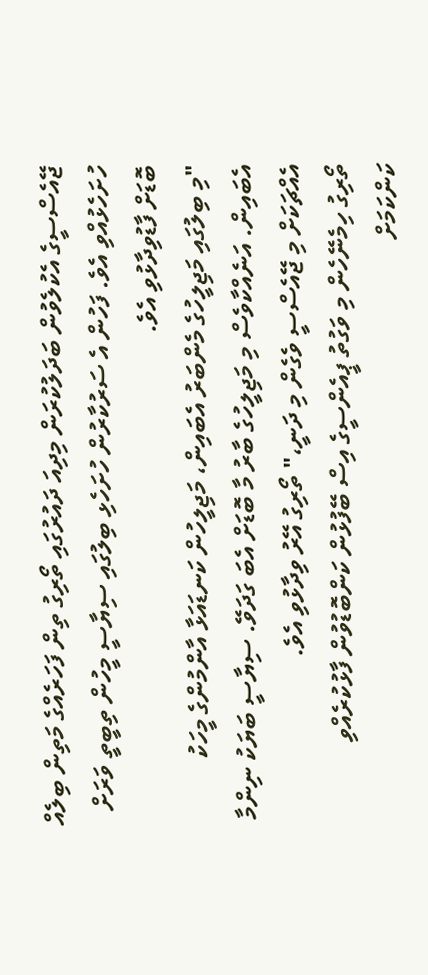ޖޭއެސްސީގެ އެކުލެވުން ބަދަލުކުރަން މިދިއަ ދައުރުގައި ތޯރިގު ތިން ފަހަރެއްގެ މަތިން ބިލެއް ހުށަހެޅުއްވި އެވެ. ފަހުން އެ ސަރުކާރުން ހުށަހެޅި ބިލުގައި ސިޔާސީ މީހުން ތިބީތީ ވަރަށް ބޮޑަށް ފާޑުވިދާޅުވި އެވެ.
"މި ބިލުގައި މަޖިލީހުގެ މެންބަރު އެބައިން، މަޖިލީހުން ކަނޑައަޅާ އާންމުންގެ މީހަކު އެބައިން. އަނެއްކާވެސް މި މަޖިލީހުގެ ބާރު މާ ބޮޑަށް އެބަ ގަދަވޭ. ސިޔާސީ ބަޔަކު ނިންމާ އެއްޗަކަށް މި ޖޭއެސްސީ ވެގެން މި ދަނީ،" ތޯރިގު އޭރު ވިދާޅުވި އެވެ.
ތޯރިގު ހިމެނޭހެން މި ވަގުތު ޕީއެންސީގެ އިސް ބޭފުޅުން ކަންބޮޑުވުން ފާޅުކުރެއްވި ކަންކަމަށް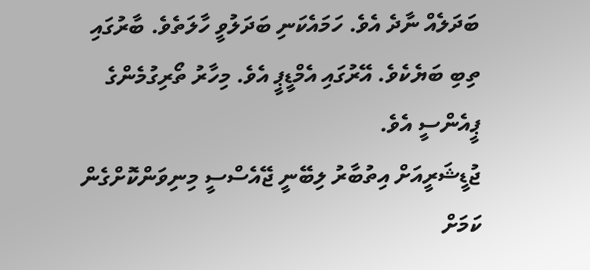ބަދަލެއް ނާދެ އެވެ. ހަމައެކަނި ބަދަލުވީ ހާލަތެވެ. ބާރުގައި ތިބި ބަޔެކެވެ. އޭރުގައި އެމްޑީޕީ އެވެ. މިހާރު ތޯރިގުމެންގެ ޕީއެންސީ އެވެ.
ޖުޑީޝަރީއަށް އިތުބާރު ލިބޭނީ ޖޭއެސްސީ މިނިވަންކޮށްގެން ކަމަށް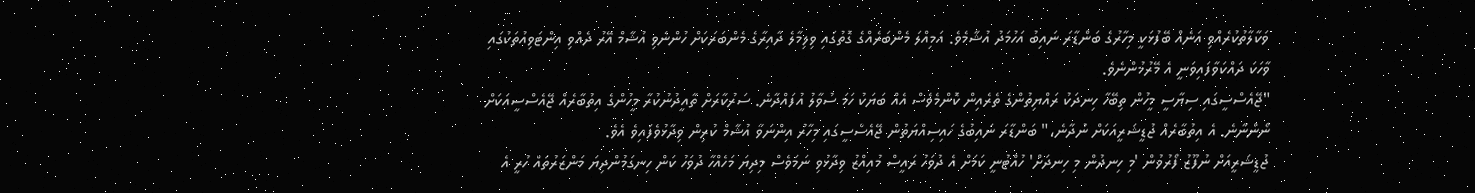ވަކާލާތުކުރެއްވި އަނެއް ބޭފުޅަކީ މިހާރުގެ ބަންޑާރަ ނައިބު އަހުމަދު އުޝާމެވެ. އަމިއްލަ މެންބަރެއްގެ ގޮތުގައި ވިލިމާލެ ދާއިރާގެ މެންބަރަކަށް ހުންނެވި އުޝާމް އޭރު ދެއްވި އިންޓަވިއުތަކުގައި ވާހަކަ ދައްކަވާފައިވަނީ އެ މޭރުމުންނެވެ.
"ޖޭއެސްސީގައި ސިޔާސީ މީހުން ތިބޭހާ ހިނދަކު ރައްޔިތުންގެ ތެރެއިން ކޮންމެވެސް އެއް ބަޔަކު ހަމަ ސުވާލު އުފައްދާނެ. ސަރުކާރަށް ތާއީދުނުކުރާ މީހުންގެ އިތުބާރެއް ޖޭއެސްސީއަކަށް ނޯންނާނެ. އެ އިތުބާރެއް ޖުޑީޝަރީއަކަށް ނުދާނެ،" ބަންޑާރަ ނައިބުގެ ހައިސިއްޔަތުން ޖޭއެސްސީގައި މިހާރު އިންނަވާ އުޝާމް ކުރިން ވިދާޅުވެފައިވެ އެވެ.
ޖުޑީޝަރީއަށް ނުފޫޒު ފޯރުވުން 'މި ހިނދުން މި ހިނދަށް' ހުއްޓުނީ ކަމަށް އެ ދުވަހު ރައީސް މުއިއްޒު ވިދާޅުވި ނަމަވެސް މިދިޔަ މަހެއްހާ ދުވަހު ކަން ހިނގަމުންދިޔަ މަންޒަރުތައް ހުރީ އެ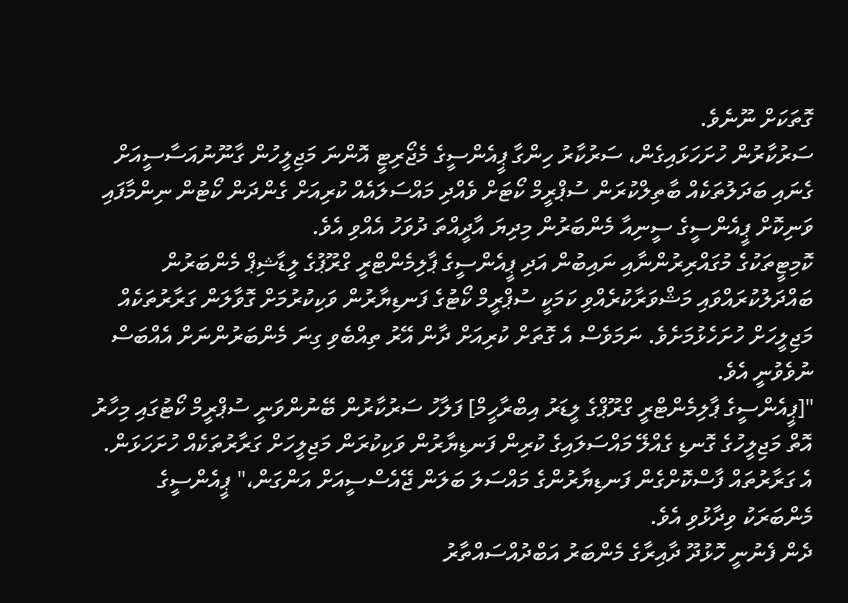ގޮތަކަށް ނޫނެވެ.
ސަރުކާރުން ހުށަހަޅައިގެން، ސަރުކާރު ހިންގާ ޕީއެންސީގެ މެޖޯރިޓީ އޮންނަ މަޖިލީހުން ގާނޫނުއަސާސީއަށް ގެނައި ބަދަލުތަކެއް ބާތިލްކުރަން ސުޕްރީމް ކޯޓަށް ވެއްދި މައްސަލައެއް ކުރިއަށް ގެންދަން ކޯޓުން ނިންމާފައި ވަނިކޮށް ޕީއެންސީގެ ސީނިއާ މެންބަރުން މިދިޔަ އާދީއްތަ ދުވަހު އެއްވި އެވެ.
ކޮމިޓީތަކުގެ މުގައްރިރުންނާއި ނައިބުން އަދި ޕީއެންސީގެ ޕާލިމެންޓްރީ ގްރޫޕުގެ ލީޑާޝިޕް މެންބަރުން ބައްދަލުކުރައްވައި މަޝްވަރާކުރެއްވި ކަމަކީ ސުޕްރީމް ކޯޓުގެ ފަނޑިޔާރުން ވަކިކުރުމަށް ގޮވާލަން ގަރާރުތަކެއް މަޖިލީހަށް ހުށަހެޅުމަށެވެ. ނަމަވެސް އެ ގޮތަށް ކުރިއަށް ދާން އޭރު ތިއްބެވި ގިނަ މެންބަރުންނަށް އެއްބަސް ނުވެވުނީ އެވެ.
"[ޕީއެންސީގެ ޕާލިމެންޓްރީ ގްރޫޕްގެ ލީޑަރު އިބްރާހީމް] ފަލާހު ސަރުކާރުން ބޭނުންވަނީ ސުޕްރީމް ކޯޓުގައި މިހާރު އޮތް މަޖިލީހުގެ ގޮނޑި ގެއްލޭ މައްސަލައިގެ ކުރިން ފަނޑިޔާރުން ވަކިކުރަން މަޖިލީހަށް ގަރާރުތަކެއް ހުށަހަޅަން. އެ ގަރާރުތައް ފާސްކޮށްގެން ފަނޑިޔާރުންގެ މައްސަލަ ބަލަން ޖޭއެސްސީއަށް އަންގަން،" ޕީއެންސީގެ މެންބަރަކު ވިދާޅުވި އެވެ.
ދެން ފެނުނީ ހޮޅުދޫ ދާއިރާގެ މެންބަރު އަބްދުއްސައްތާރު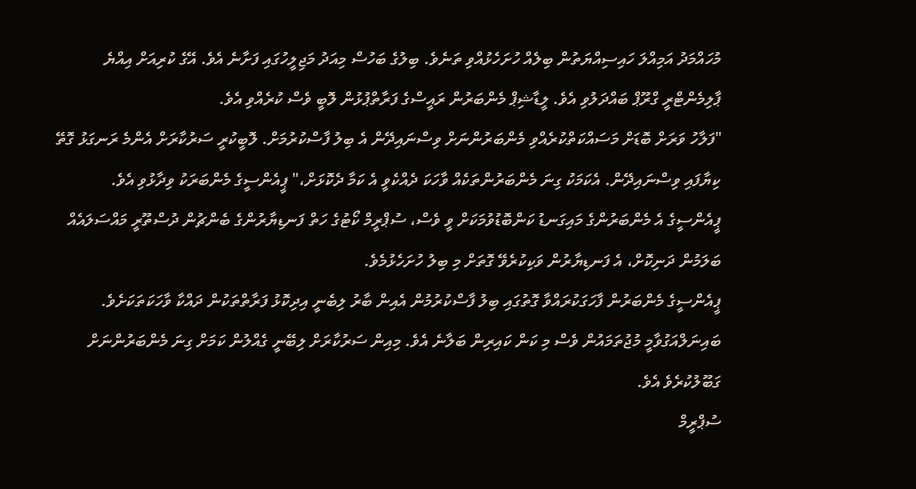މުހައްމަދު އަމިއްލަ ހައިސިއްޔަތުން ބިލެއް ހުށަހެޅުއްވި ތަނެވެ. ބިލުގެ ބަހުސް މިއަދު މަޖިލީހުގައި ފަށާނެ އެވެ. އޭގެ ކުރިއަށް އިއްޔެ ޕާލިމެންޓްރީ ގްރޫޕް ބައްދަލުވި އެވެ. ލީޑާޝިޕް މެންބަރުން ރައީސްގެ ފަރާތްޕުޅުން ލޮބީ ވެސް ކުރެއްވި އެވެ.
"ފަލާހު ވަރަށް ބޮޑަށް މަސައްކަތްކުރެއްވި މެންބަރުންނަށް ވިސްނައިދޭން އެ ބިލު ފާސްކުރުމަށް. ލޮބީކުރީ ސަރުކާރަށް އެންމެ ރަނގަޅު ގޮތޭ ކިޔާފައި ވިސްނައިދޭން. އެކަމަކު ގިނަ މެންބަރުންތަކެއް ވާހަކަ ދެއްކެވީ އެ ކަމާ ދެކޮޅަށް،" ޕީއެންސީގެ މެންބަރަކު ވިދާޅުވި އެވެ.
ޕީއެންސީގެ އެ މެންބަރުންގެ މައިގަނޑު ކަންބޮޑުވުމަކަށް ވީ ވެސް، ސުޕްރީމް ކޯޓުގެ ހަތް ފަނޑިޔާރުންގެ ބެންޗުން ދުސްތޫރީ މައްސަލައެއް ބަލަމުން ދަނިކޮށް، އެ ފަނޑިޔާރުން ވަކިކުރެވޭ ގޮތަށް މި ބިލު ހުށަހެޅުމެވެ.
ޕީއެންސީގެ މެންބަރުން ފާހަގަކުރައްވާ ގޮތުގައި ބިލު ފާސްކުރުމުން އެއިން ބާރު ލިބެނީ އިދިކޮޅު ފަރާތްތަކުން ދައްކާ ވާހަކަތަކަށެވެ. ބައިނަލްއަގުވާމީ މުޖުތަމައުން ވެސް މި ކަން ކައިރިން ބަލާނެ އެވެ. މިއިން ސަރުކާރަށް ލިބޭނީ ގެއްލުން ކަމަށް ގިނަ މެންބަރުންނަށް ގަބޫލުކުރެވެ އެވެ.
ސުޕްރީމް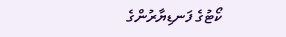ކޯޓުގެ ފަނޑިޔާރުންގެ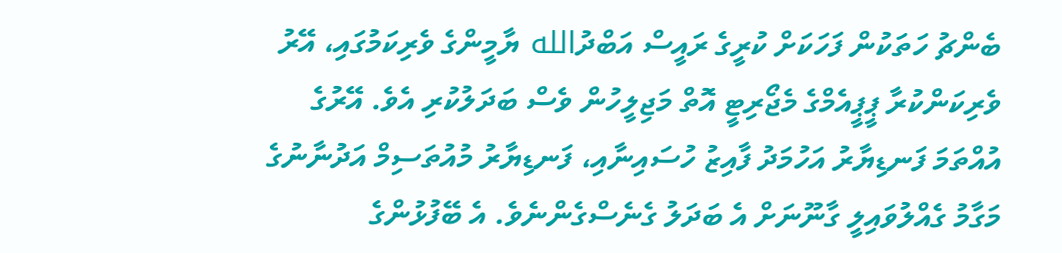ބެންޗު ހަތަކުން ފަހަކަށް ކުރީގެ ރައީސް އަބްދުالله ޔާމީންގެ ވެރިކަމުގައި، އޭރު ވެރިކަންކުރާ ޕީޕީއެމްގެ މެޖޯރިޓީ އޮތް މަޖިލީހުން ވެސް ބަދަލުކުރި އެވެ. އޭރުގެ އުއްތަމަ ފަނޑިޔާރު އަހުމަދު ފާއިޒު ހުސައިނާއި، ފަނޑިޔާރު މުއުތަސިމް އަދުނާނުގެ މަގާމު ގެއްލުވައިލީ ގާނޫނަށް އެ ބަދަލު ގެނެސްގެންނެވެ. އެ ބޭފުޅުންގެ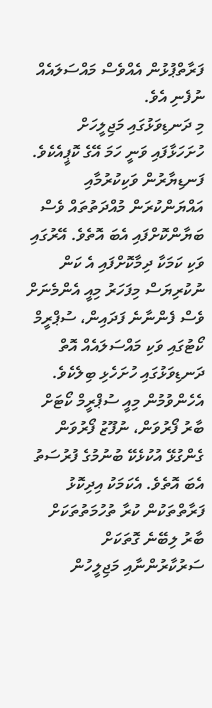ފަރާތްޕުޅުން އެއްވެސް މައްސަލައެއް ނުފެނި އެވެ.
މި ދަނޑިވަޅުގައި މަޖިލީހަށް ހުށަހަޅާފައި ވަނީ ހަމަ އޭގެ ކޮޕީއެކެވެ. ފަނޑިޔާރުން ވަކިކުރުމާއި އައްޔަންކުރަން މުއްދަތުތައް ވެސް ބަޔާންކޮށްފައި އެބަ އޮތެވެ. އޭރުގައި ވަކި ކަމަކާ ދިމާކޮށްފައި އެ ކަން ނުކުރިޔަސް މިފަހަރު މިއީ އެންމެނަށް ވެސް ފެންނާނެ ފަދައިން، ސުޕްރީމް ކޯޓުގައި ވަކި މައްސަލައެއް އޮތް ދަނޑިވަޅުގައި ހުށަހެޅި ބިލެކެވެ.
އެހެންވުމުން މިއީ ސުޕްރީމް ކޯޓަށް ބާރު ފޯރުވަން، ނުފޫޒު ފޯރުވަން ގެންގުޅޭ އުކުޅެކޭ ބުނުމުގެ ފުރުސަތު އެބަ އޮތެވެ. އެކަމަކު އިދިކޮޅު ފަރާތްތަކުން ކުރާ ތުހުމަތުތަކަށް ބާރު ލިބޭނެ ގޮތަކަށް ސަރުކާރުންނާއި މަޖިލީހުން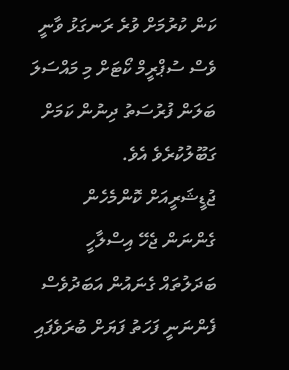ކަން ކުރުމަށް ވުރެ ރަނގަޅު ވާނީ ވެސް ސުޕްރީމް ކޯޓަށް މި މައްސަލަ ބަލަން ފުރުސަތު ދިނުން ކަމަށް ގަބޫލުކުރެވެ އެވެ.
ޖުޑީޝަރީއަށް ކޮންމެހެން ގެންނަން ޖެހޭ އިސްލާހީ ބަދަލުތައް ގެނައުން އަބަދުވެސް ފެންނަނީ ފަހަތު ފަޔަށް ބުރަވެފައި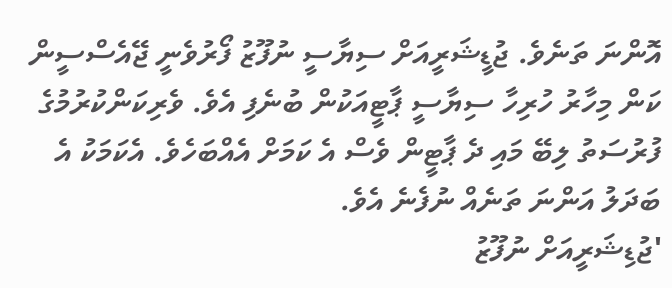އޮންނަ ތަނެވެ. ޖުޑީޝަރީއަށް ސިޔާސީ ނުފޫޒު ފޯރުވެނީ ޖޭއެސްސީން ކަން މިހާރު ހުރިހާ ސިޔާސީ ޕާޓީއަކުން ބުނެފި އެވެ. ވެރިކަންކުރުމުގެ ފުރުސަތު ލިބޭ މައި ދެ ޕާޓީން ވެސް އެ ކަމަށް އެއްބަހެވެ. އެކަމަކު އެ ބަދަލު އަންނަ ތަނެއް ނުފެނެ އެވެ.
'ޖުޑިޝަރީއަށް ނުފޫޒު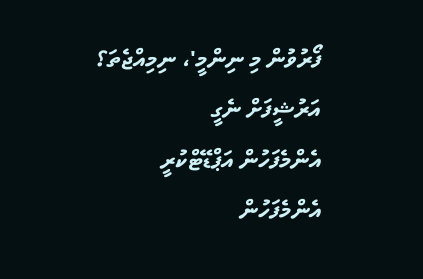ފޯރުވުން މި ނިންމީ'، ނިމިއްޖެތަ؟
އަރުޝީފަށް ނެގީ
އެންމެފަހުން އަޕްޑޭޓްކުރީ
އެންމެފަހުން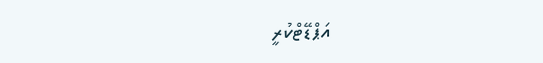އަޕްޑޭޓްކުރީ